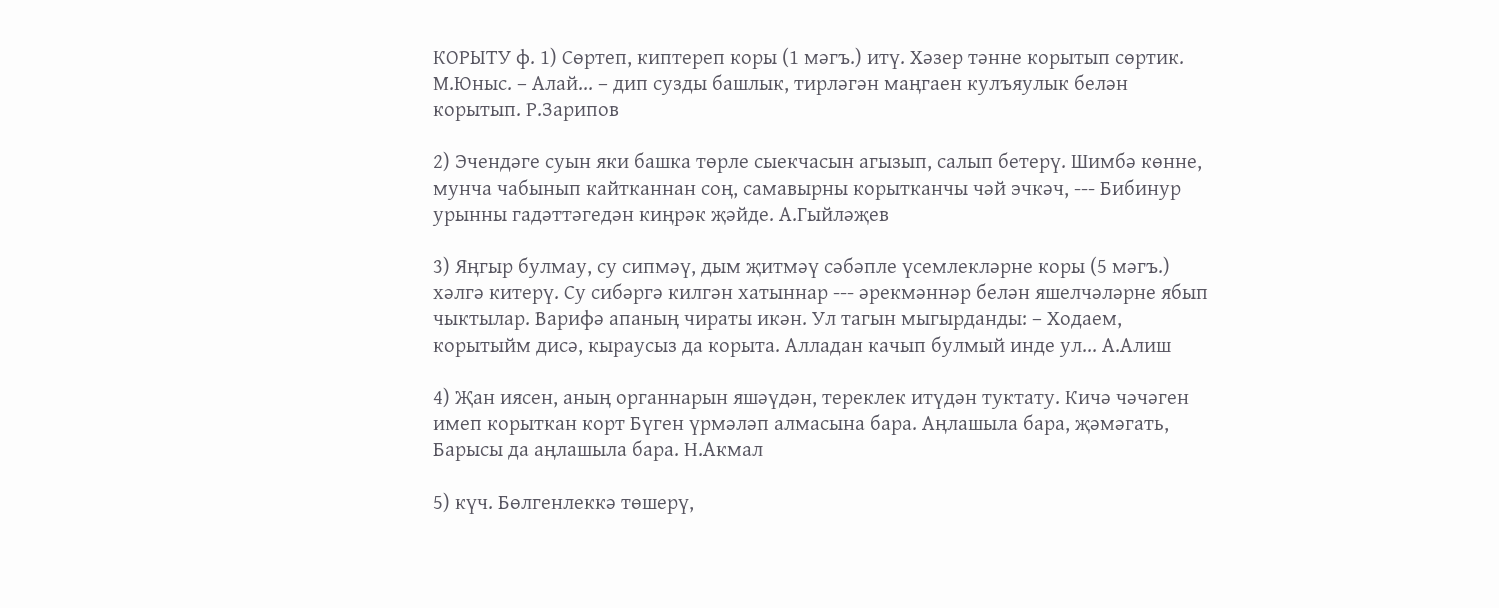КОРЫТУ ф. 1) Сөртеп, киптереп коры (1 мәгъ.) итү. Хәзер тәнне корытып сөртик. М.Юныс. – Алай... – дип сузды башлык, тирләгән маңгаен кулъяулык белән корытып. Р.Зарипов

2) Эчендәге суын яки башка төрле сыекчасын агызып, салып бетерү. Шимбә көнне, мунча чабынып кайтканнан соң, самавырны корытканчы чәй эчкәч, --- Бибинур урынны гадәттәгедән киңрәк җәйде. А.Гыйләҗев

3) Яңгыр булмау, су сипмәү, дым җитмәү сәбәпле үсемлекләрне коры (5 мәгъ.) хәлгә китерү. Су сибәргә килгән хатыннар --- әрекмәннәр белән яшелчәләрне ябып чыктылар. Варифә апаның чираты икән. Ул тагын мыгырданды: – Ходаем, корытыйм дисә, кыраусыз да корыта. Алладан качып булмый инде ул... А.Алиш

4) Җан иясен, аның органнарын яшәүдән, тереклек итүдән туктату. Кичә чәчәген имеп корыткан корт Бүген үрмәләп алмасына бара. Аңлашыла бара, җәмәгать, Барысы да аңлашыла бара. Н.Акмал

5) күч. Бөлгенлеккә төшерү,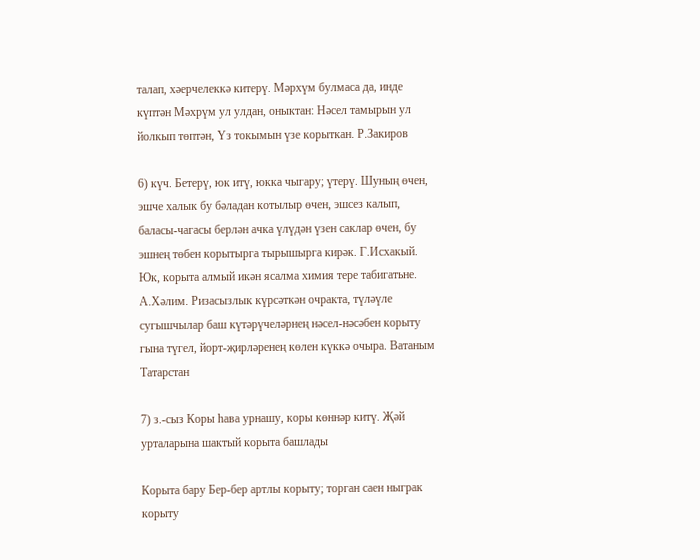талап, хәерчелеккә китерү. Мәрхүм булмаса да, инде күптән Мәхрүм ул улдан, оныктан: Нәсел тамырын ул йолкып төптән, Үз токымын үзе корыткан. Р.Закиров

6) күч. Бетерү, юк итү, юкка чыгару; үтерү. Шуның өчен, эшче халык бу бәладан котылыр өчен, эшсез калып, баласы-чагасы берлән ачка үлүдән үзен саклар өчен, бу эшнең төбен корытырга тырышырга кирәк. Г.Исхакый. Юк, корыта алмый икән ясалма химия тере табигатьне. А.Хәлим. Ризасызлык күрсәткән очракта, түләүле сугышчылар баш күтәрүчеләрнең нәсел-нәсәбен корыту гына түгел, йорт-җирләренең көлен күккә очыра. Ватаным Татарстан

7) з.-сыз Коры һава урнашу, коры көннәр китү. Җәй урталарына шактый корыта башлады

Корыта бару Бер-бер артлы корыту; торган саен ныграк корыту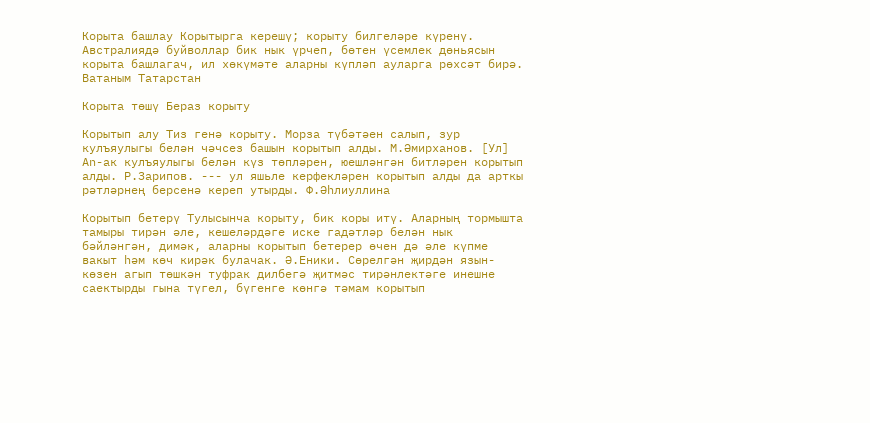Корыта башлау Корытырга керешү; корыту билгеләре күренү. Австралиядә буйволлар бик нык үрчеп, бөтен үсемлек дөньясын корыта башлагач, ил хөкүмәте аларны күпләп ауларга рөхсәт бирә. Ватаным Татарстан

Корыта төшү Бераз корыту

Корытып алу Тиз генә корыту. Морза түбәтәен салып, зур кулъяулыгы белән чәчсез башын корытып алды. М.Әмирханов. [Ул] Аn-ак кулъяулыгы белән күз төпләрен, юешләнгән битләрен корытып алды. Р.Зарипов. --- ул яшьле керфекләрен корытып алды да арткы рәтләрнең берсенә кереп утырды. Ф.Әһлиуллина

Корытып бетерү Тулысынча корыту, бик коры итү. Аларның тормышта тамыры тирән әле, кешеләрдәге иске гадәтләр белән нык бәйләнгән, димәк, аларны корытып бетерер өчен дә әле күпме вакыт һәм көч кирәк булачак. Ә.Еники. Сөрелгән җирдән язын-көзен агып төшкән туфрак дилбегә җитмәс тирәнлектәге инешне саектырды гына түгел, бүгенге көнгә тәмам корытып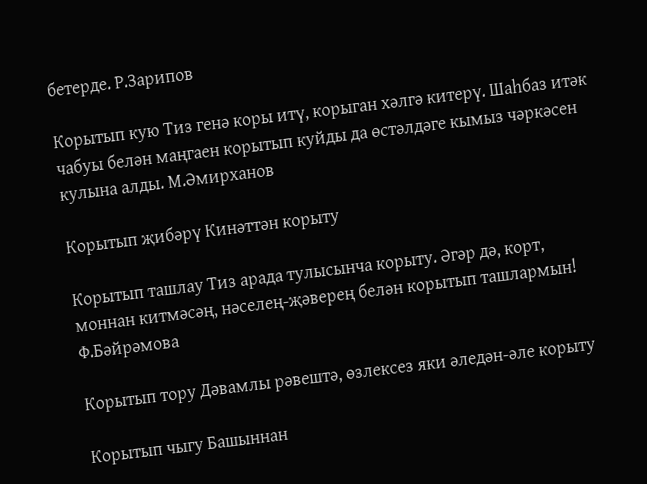бетерде. Р.Зарипов

Корытып кую Тиз генә коры итү, корыган хәлгә китерү. Шаһбаз итәк чабуы белән маңгаен корытып куйды да өстәлдәге кымыз чәркәсен кулына алды. М.Әмирханов

Корытып җибәрү Кинәттән корыту

Корытып ташлау Тиз арада тулысынча корыту. Әгәр дә, корт, моннан китмәсәң, нәселең-җәверең белән корытып ташлармын! Ф.Бәйрәмова

Корытып тору Дәвамлы рәвештә, өзлексез яки әледән-әле корыту

Корытып чыгу Башыннан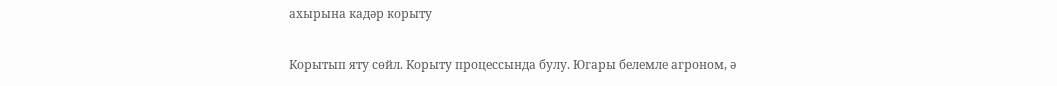ахырына кадәр корыту

Корытып яту сөйл. Корыту процессында булу. Югары белемле агроном, ә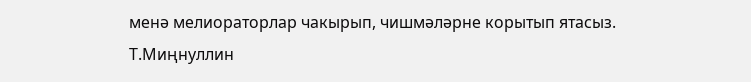менә мелиораторлар чакырып, чишмәләрне корытып ятасыз. Т.Миңнуллин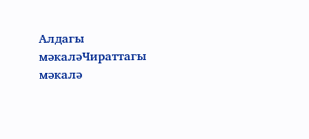Алдагы мәкаләЧираттагы мәкалә